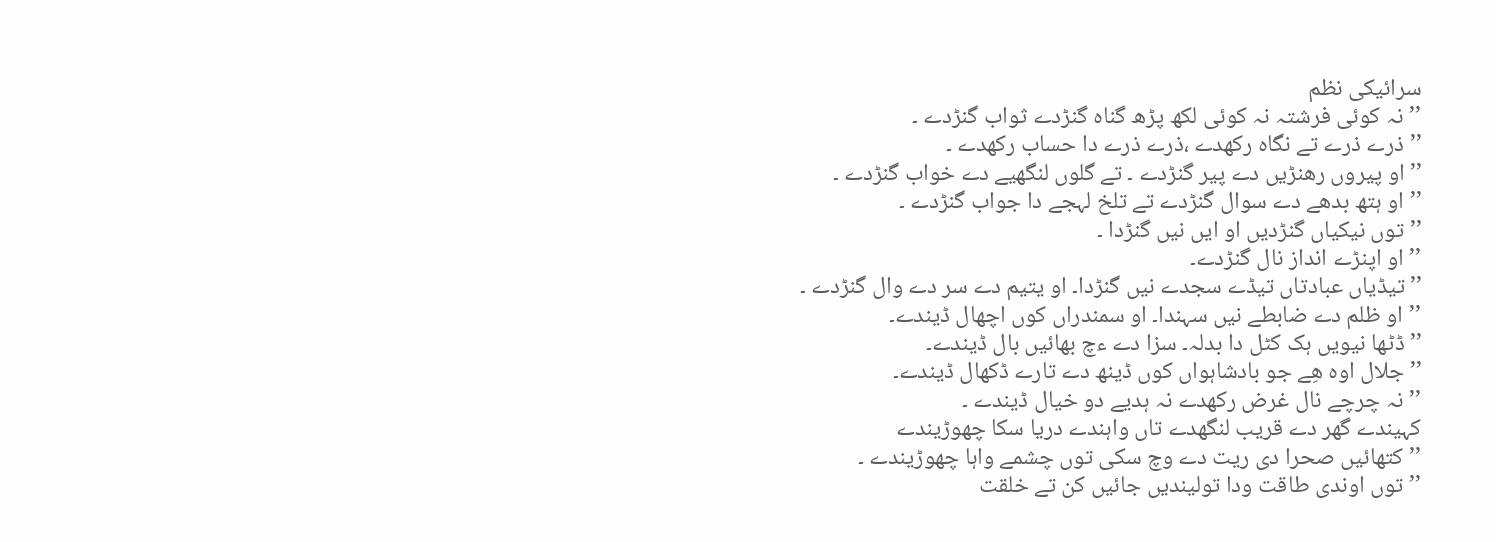سرائیکی نظم
’’نہ کوئی فرشتہ نہ کوئی لکھ پڑھ گناہ گنڑدے ثواب گنڑدے ۔
’’ذرے ذرے تے نگاہ رکھدے ،ذرے ذرے دا حساب رکھدے ۔
’’ او پیروں رھنڑیں دے پیر گنڑدے ۔ تے گلوں لنگھیے دے خواب گنڑدے ۔
’’او ہتھ بدھے دے سوال گنڑدے تے تلخ لہجے دا جواب گنڑدے ۔
’’توں نیکیاں گنڑدیں او ایں نیں گنڑدا ۔
’’ او اپنڑے انداز نال گنڑدے۔
’’ تیڈیاں عبادتاں تیڈے سجدے نیں گنڑدا۔ او یتیم دے سر دے وال گنڑدے ۔
’’او ظلم دے ضابطے نیں سہندا۔ او سمندراں کوں اچھال ڈیندے۔
’’ڈٹھا نیویں ہک کٹل دا بدلہ۔ سزا دے ءچ بھائیں بال ڈیندے۔
’’ جلال اوہ ھِے جو بادشاہواں کوں ڈینھ دے تارے ڈکھال ڈیندے۔
’’نہ چرچے نال غرض رکھدے نہ ہدیے دو خیال ڈیندے ۔
کہیندے گھر دے قریب لنگھدے تاں واہندے دریا سکا چھوڑیندے
’’کتھائیں صحرا دی ریت دے وچ سکی توں چشمے واہا چھوڑیندے ۔
’’توں اوندی طاقت ودا تولیندیں جائیں کن تے خلقت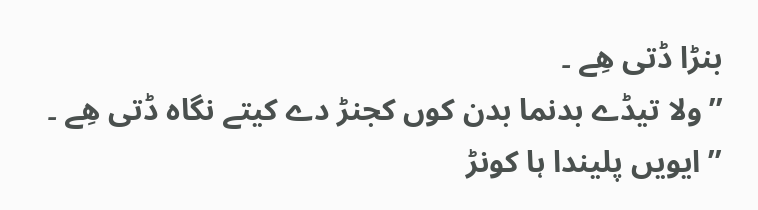بنڑا ڈتی ھِے ۔
’’ولا تیڈے بدنما بدن کوں کجنڑ دے کیتے نگاہ ڈتی ھِے ۔
’’ ایویں پلیندا ہا کونڑ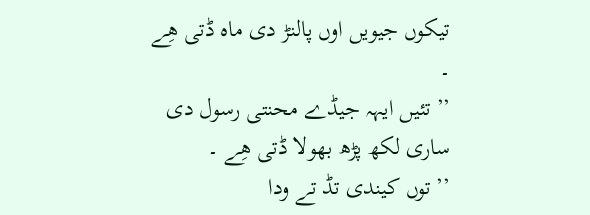تیکوں جیویں اوں پالنڑ دی ماہ ڈتی ھِے ۔
’’ تئیں ایہہ جیڈے محنتی رسول دی ساری لکھ پڑھ بھولا ڈتی ھِے ۔
’’توں کیندی تڈ تے ودا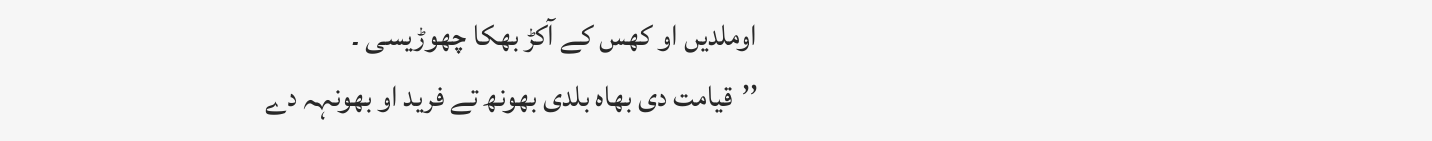اوملدیں او کھس کے آکڑ بھکا چھوڑیسی ۔
’’قیامت دی بھاہ بلدی بھونھ تے فرید او بھونہہ دے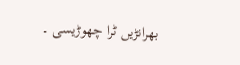بھرانڑیں ٹرا چھوڑیسی ۔